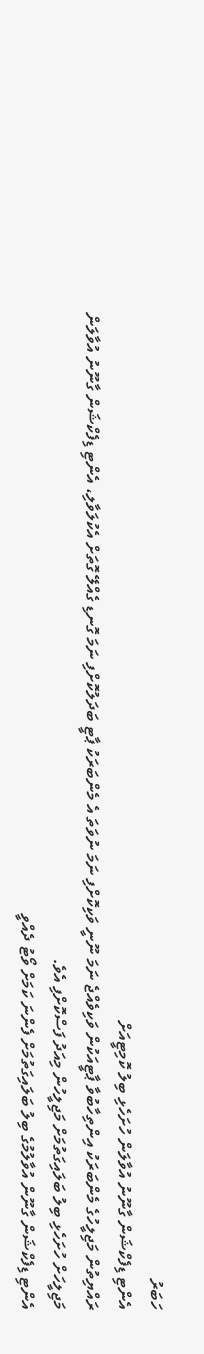ހަބަރު
އެންޓި ޑިފެކްޝަން ގާނޫނު އުވާލަން ހުށަހެޅި ބިލު ކޮމިޓީއަށް
ރައްޔިތުން މަޖިލީހުގެ މެންބަރަކު އިންތިހާބުވާ ޕާޓީއަކުން ވަކިވެއްޖެ ނަމަ ނޫނީ ވަކިކޮށްފި ނަމަ ނުވަތަ އެ މެންބަރަކު ޕާޓީ ބަދަލުކޮށްފި ނަމަ ގޮނޑި ގެއްލޭ ގޮތަށް އެކުލަވާލި، އެންޓި ޑިފެކްޝަން ގާނޫނު އުވާލަން މަޖިލީހަށް ހުށަހެޅި ބިލު ބަލައިގަތުމަށް މަޖިލީހުން މިއަދު ފަސްކޮށްފި އެވެ.
އެންޓި ޑިފެކްޝަން ގާނޫން އުވާލުމުގެ ބިލު ބަލައިގަތުމަށް ފެންނަ ކަމަށް ވޯޓު ދެއްވީ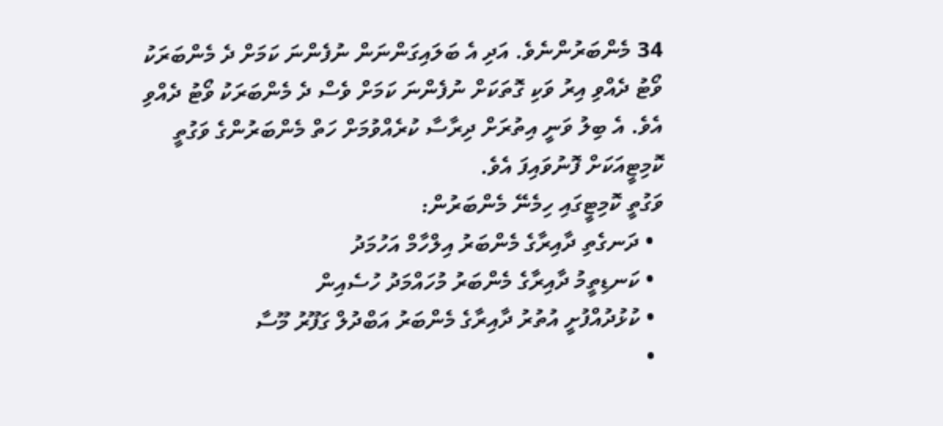34 މެންބަރުންނެވެ. އަދި އެ ބަލައިގަންނަން ނުފެންނަ ކަމަށް ދެ މެންބަރަކު ވޯޓު ދެއްވި އިރު ވަކި ގޮތަކަށް ނުފެންނަ ކަމަށް ވެސް ދެ މެންބަރަކު ވޯޓު ދެއްވި އެވެ. އެ ބިލު ވަނީ އިތުރަށް ދިރާސާ ކުރެއްވުމަށް ހަތް މެންބަރުންގެ ވަގުތީ ކޮމިޓީއަކަށް ފޮނުވައިފަ އެވެ.
ވަގުތީ ކޮމިޓީގައި ހިމެނޭ މެންބަރުން:
  • ދަނގެތި ދާއިރާގެ މެންބަރު އިލްހާމް އަހުމަދު
  • ކަނޑިތީމު ދާއިރާގެ މެންބަރު މުހައްމަދު ހުސެއިން
  • ކުޅުދުއްފުށީ އުތުރު ދާއިރާގެ މެންބަރު އަބްދުލް ގަފޫރު މޫސާ
  •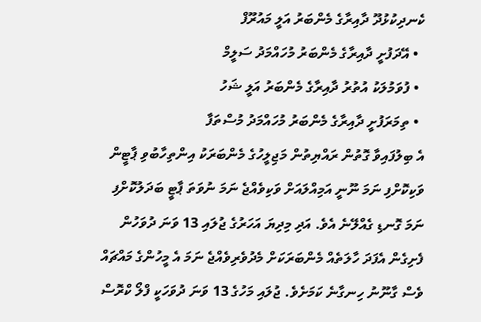ކެނދިކުޅުދޫ ދާއިރާގެ މެންބަރު އަލީ މައުރޫފް
  • އޭދަފުށީ ދާއިރާގެ މެންބަރު މުހައްމަދު ސަލީމް
  • ފުވަމުލަކު އުތުރު ދާއިރާގެ މެންބަރު އަލީ ޝަހު
  • ތިމަރަފުށީ ދާއިރާގެ މެންބަރު މުހައްމަދު މުސްތަފާ
އެ ބިލުފައިވާ ގޮތުން ރައްޔިތުން މަޖިލީހުގެ މެންބަރަކު އިންތިހާބުވި ޕާޓީން ވަކިކޮށްފި ނަމަ ނޫނީ އަމިއްލައަށް ވަކިވެއްޖެ ނަމަ ނުވަތަ ޕާޓީ ބަދަލުކޮށްފި ނަމަ ގޮނޑި ގެއްލޭނެ އެވެ. އަދި މިދިޔަ އަހަރުގެ ޖުލައި 13 ވަނަ ދުވަހުން ފެށިގެން އެފަދަ ހާލަތެއް މެންބަރަކަށް މެދުވެރިވެއްޖެ ނަމަ އެ މީހުންގެ މައްޗައް ވެސް ގާނޫނު ހިނގާނެ ކަމަށެވެ. ޖުލައި މަހުގެ 13 ވަނަ ދުވަހަކީ ފްލޯ ކްރޮސް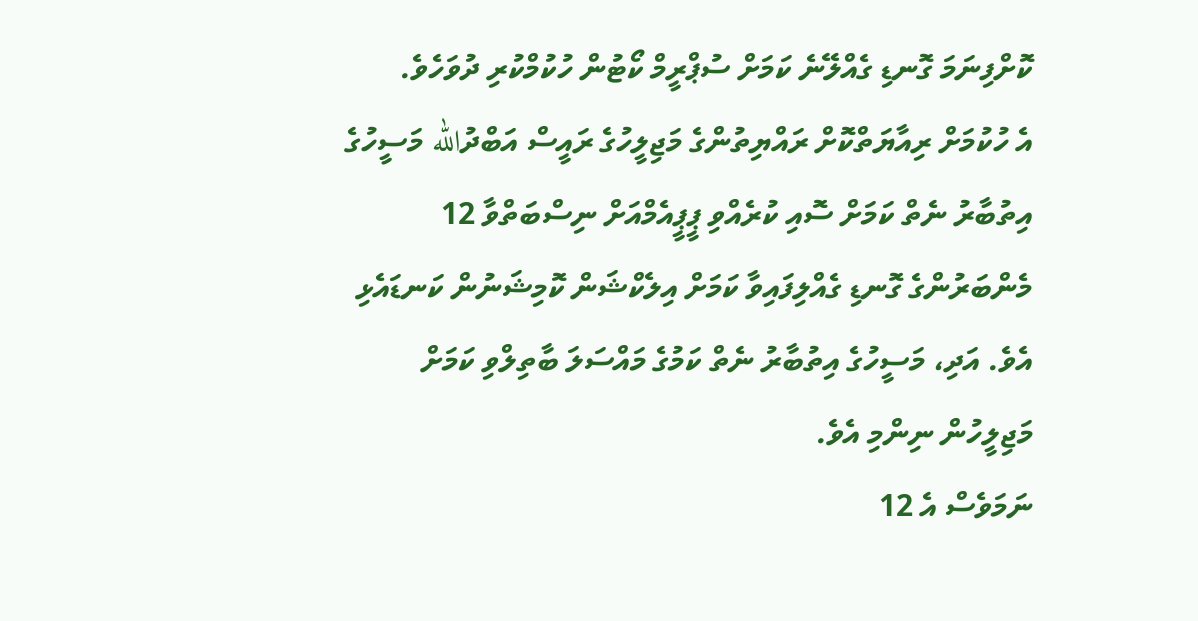ކޮށްފިނަމަ ގޮނޑި ގެއްލޭނެ ކަމަށް ސުޕްރީމް ކޯޓުން ހުކުމްކުރި ދުވަހެވެ.
އެ ހުކުމަށް ރިއާޔަތްކޮށް ރައްޔިތުންގެ މަޖިލީހުގެ ރައީސް އަބްދުالله މަސީހުގެ އިތުބާރު ނެތް ކަމަށް ސޮއި ކުރެއްވި ޕީޕީއެމްއަށް ނިސްބަތްވާ 12 މެންބަރުންގެ ގޮނޑި ގެއްލިފައިވާ ކަމަށް އިލެކްޝަން ކޮމިޝަނުން ކަނޑައެޅި އެވެ. އަދި، މަސީހުގެ އިތުބާރު ނެތް ކަމުގެ މައްސަލަ ބާތިލްވި ކަމަށް މަޖިލީހުން ނިންމި އެވެ.
ނަމަވެސް އެ 12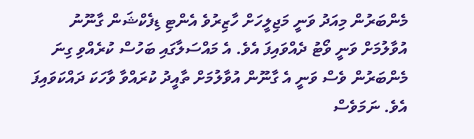މެންބަރުން މިއަދު ވަނީ މަޖިލީހަށް ހާޒިރުވެ އެންޓި ޑިފެކްޝަން ގާނޫނު އުވާލުމަށް ވަނީ ވޯޓު ދެއްވައިފަ އެވެ. އެ މައްސަލާގައި ބަހުސް ކުރެއްވި ގިނަ މެންބަރުން ވެސް ވަނީ އެ ގާނޫން އުވާލުމަށް ތާއީދު ކުރައްވާ ވާހަކަ ދައްކަވައިފަ އެވެ. ނަމަވެސް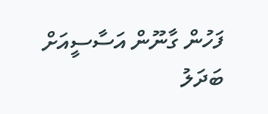ފަހުން ގާނޫން އަސާސީއަށް ބަދަލު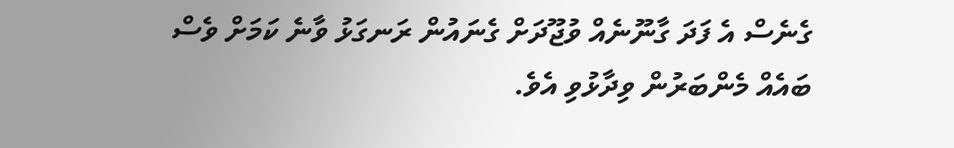ގެނެސް އެ ފަދަ ގާނޫނެއް ވުޖޫދަށް ގެނައުން ރަނގަޅު ވާނެ ކަމަށް ވެސް ބައެއް މެންބަރުން ވިދާޅުވި އެވެ.